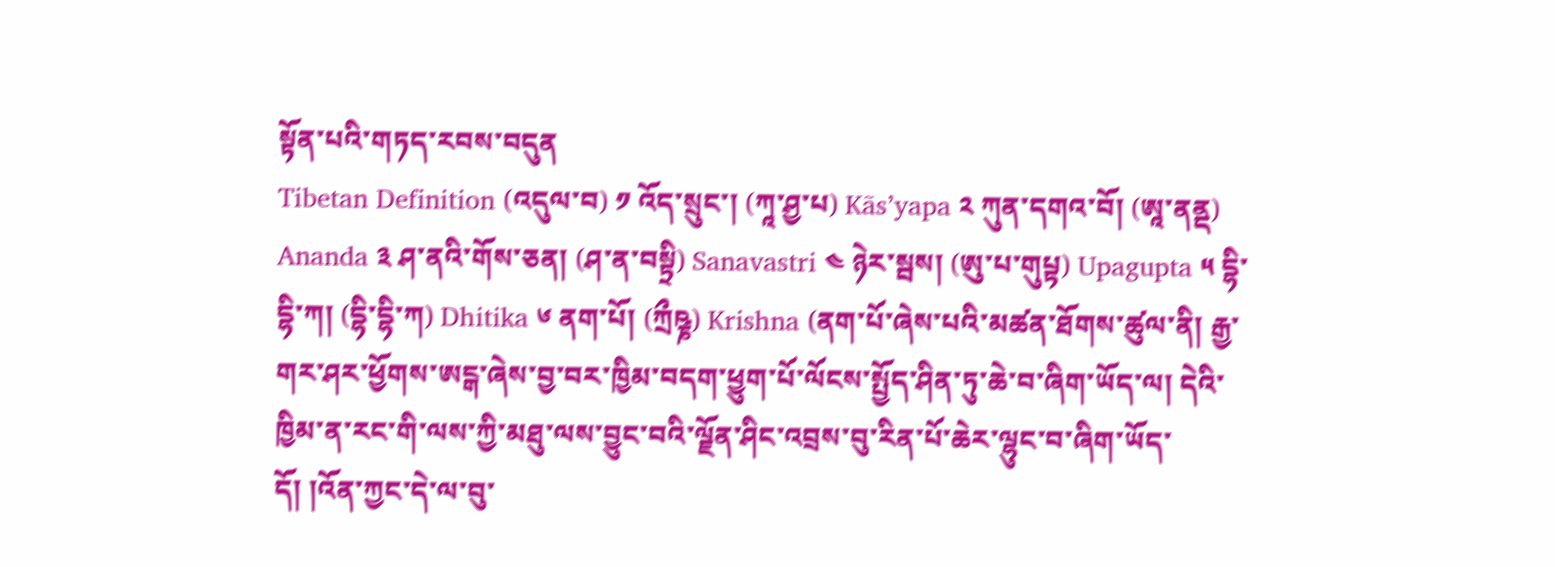སྟོན་པའི་གཏད་རབས་བདུན
Tibetan Definition (འདུལ་བ) ༡ འོད་སྲུང་། (ཀཱ་ཤྱ་པ) Kãs’yapa ༢ ཀུན་དགའ་བོ། (ཨཱ་ནནྡ) Ananda ༣ ཤ་ནའི་གོས་ཅན། (ཤ་ན་བསྟྲི) Sanavastri ༤ ཉེར་སྦས། (ཨུ་པ་གུཔྟ) Upagupta ༥ དྷི་དྷི་ཀ། (དྷི་དྷི་ཀ) Dhitika ༦ ནག་པོ། (ཀྲྀཥྞ) Krishna (ནག་པོ་ཞེས་པའི་མཚན་ཐོགས་ཚུལ་ནི། རྒྱ་གར་ཤར་ཕྱོགས་ཨངྒ་ཞེས་བྱ་བར་ཁྱིམ་བདག་ཕྱུག་པོ་ལོངས་སྤྱོད་ཤིན་ཏུ་ཆེ་བ་ཞིག་ཡོད་ལ། དེའི་ཁྱིམ་ན་རང་གི་ལས་ཀྱི་མཐུ་ལས་བྱུང་བའི་ལྗོན་ཤིང་འབྲས་བུ་རིན་པོ་ཆེར་ལྷུང་བ་ཞིག་ཡོད་དོ། །འོན་ཀྱང་དེ་ལ་བུ་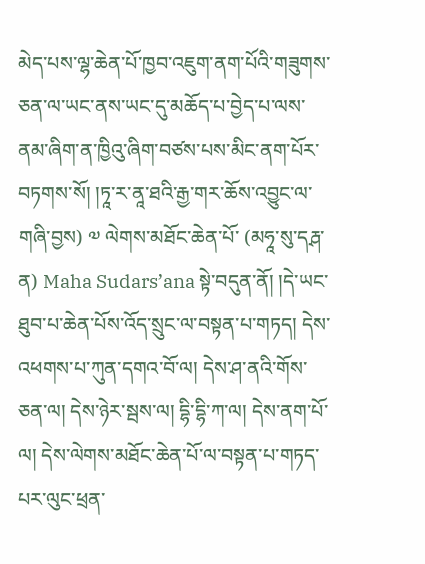མེད་པས་ལྷ་ཆེན་པོ་ཁྱབ་འཇུག་ནག་པོའི་གཟུགས་ཅན་ལ་ཡང་ནས་ཡང་དུ་མཆོད་པ་བྱེད་པ་ལས་ནམ་ཞིག་ན་ཁྱིའུ་ཞིག་བཙས་པས་མིང་ནག་པོར་བཏགས་སོ། །ཏཱ་ར་ནཱ་ཐའི་རྒྱ་གར་ཆོས་འབྱུང་ལ་གཞི་བྱས) ༧ ལེགས་མཐོང་ཆེན་པོ་ (མཧཱ་སུ་དརྴ་ན) Maha Sudars’ana སྟེ་བདུན་ནོ། །དེ་ཡང་ཐུབ་པ་ཆེན་པོས་འོད་སྲུང་ལ་བསྟན་པ་གཏད། དེས་འཕགས་པ་ཀུན་དགའ་བོ་ལ། དེས་ཤ་ནའི་གོས་ཅན་ལ། དེས་ཉེར་སྦས་ལ། དྷི་དྷི་ཀ་ལ། དེས་ནག་པོ་ལ། དེས་ལེགས་མཐོང་ཆེན་པོ་ལ་བསྟན་པ་གཏད་པར་ལུང་ཕྲན་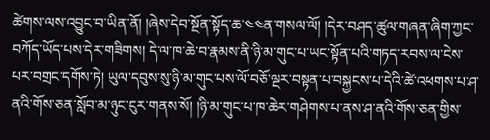ཚེགས་ལས་འབྱུང་བ་ཡིན་ནོ། །ཞེས་དེབ་སྔོན་སྟོད་ཆ་༤༤ན་གསལ་ལོ། །དེར་བཤད་ཚུལ་གཞན་ཞིག་ཀྱང་བཀོད་ཡོད་པས་དེར་གཟིགས། དེ་ལ་ཁ་ཆེ་བ་རྣམས་ནི་ཉི་མ་གུང་པ་ཡང་སྟོན་པའི་གཏད་རབས་ལ་ངེས་པར་བགྲང་དགོས་ཏེ། ཡུལ་དབུས་སུ་ཉི་མ་གུང་པས་ལོ་བཅོ་ལྔར་བསྟན་པ་བསྐྱངས་པ་དེའི་ཚེ་འཕགས་པ་ཤ་ནའི་གོས་ཅན་སློབ་མ་ཉུང་ངུར་གནས་སོ། །ཉི་མ་གུང་པ་ཁ་ཆེར་གཤེགས་པ་ནས་ཤ་ནའི་གོས་ཅན་གྱིས་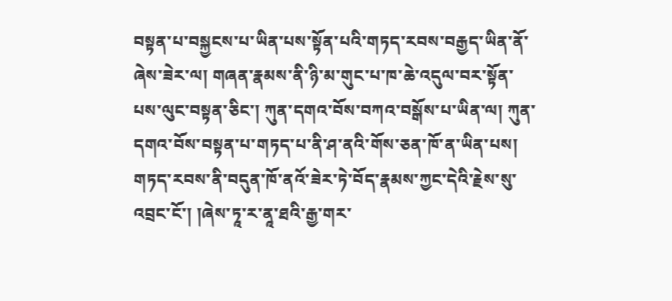བསྟན་པ་བསྐྱངས་པ་ཡིན་པས་སྟོན་པའི་གཏད་རབས་བརྒྱད་ཡིན་ནོ་ཞེས་ཟེར་ལ། གཞན་རྣམས་ནི་ཉི་མ་གུང་པ་ཁ་ཆེ་འདུལ་བར་སྟོན་པས་ལུང་བསྟན་ཅིང་། ཀུན་དགའ་བོས་བཀའ་བསྒོས་པ་ཡིན་ལ། ཀུན་དགའ་བོས་བསྟན་པ་གཏད་པ་ནི་ཤ་ནའི་གོས་ཅན་ཁོ་ན་ཡིན་པས། གཏད་རབས་ནི་བདུན་ཁོ་ནའོ་ཟེར་ཏེ་བོད་རྣམས་ཀྱང་དེའི་རྗེས་སུ་འབྲང་ངོ་། །ཞེས་ཏཱ་ར་ནཱ་ཐའི་རྒྱ་གར་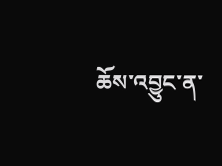ཆོས་འབྱུང་ན་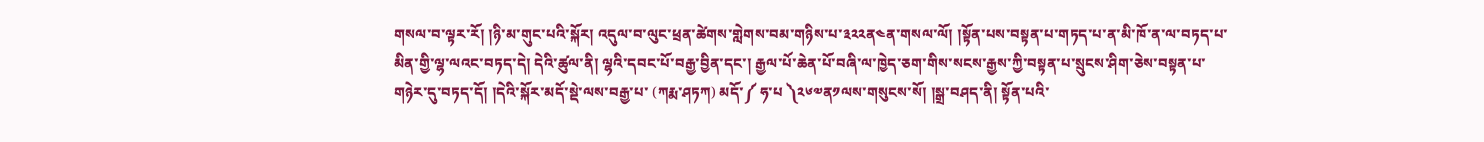གསལ་བ་ལྟར་རོ། །ཉི་མ་གུང་པའི་སྐོར། འདུལ་བ་ལུང་ཕྲན་ཚེགས་གླེགས་བམ་གཉིས་པ་༣༢༢ན༤ན་གསལ་ལོ། །སྟོན་པས་བསྟན་པ་གཏད་པ་ན་མི་ཁོ་ན་ལ་བཏད་པ་མིན་གྱི་ལྷ་ལའང་བཏད་དེ། དེའི་ཚུལ་ནི། ལྷའི་དབང་པོ་བརྒྱ་བྱིན་དང་། རྒྱལ་པོ་ཆེན་པོ་བཞི་ལ་ཁྱེད་ཅག་གིས་སངས་རྒྱས་ཀྱི་བསྟན་པ་སྲུངས་ཤིག་ཅེས་བསྟན་པ་གཉེར་དུ་བཏད་དོ། །དེའི་སྐོར་མདོ་སྡེ་ལས་བརྒྱ་པ་ (ཀརྨ་ཤཏཀ) མདོ་༼ ཧ་པ ༽༢༦༧ན༡ལས་གསུངས་སོ། །སྒྲ་བཤད་ནི། སྟོན་པའི་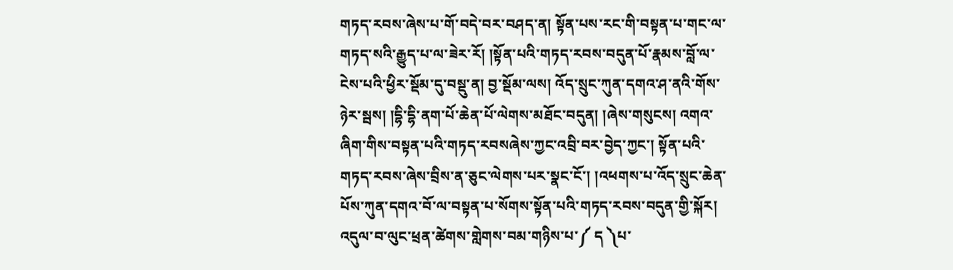གཏད་རབས་ཞེས་པ་གོ་བདེ་བར་བཤད་ན། སྟོན་པས་རང་གི་བསྟན་པ་གང་ལ་གཏད་སའི་རྒྱུད་པ་ལ་ཟེར་རོ། །སྟོན་པའི་གཏད་རབས་བདུན་པོ་རྣམས་བློ་ལ་ངེས་པའི་ཕྱིར་སྡོམ་དུ་བསྡུ་ན། བྱ་སྡོམ་ལས། འོད་སྲུང་ཀུན་དགའ་ཤ་ནའི་གོས་ཉེར་སྦས། །དྷི་དྷི་ནག་པོ་ཆེན་པོ་ལེགས་མཐོང་བདུན། །ཞེས་གསུངས། འགའ་ཞིག་གིས་བསྟན་པའི་གཏད་རབསཞེས་ཀྱང་འབྲི་བར་བྱེད་ཀྱང་། སྟོན་པའི་གཏད་རབས་ཞེས་བྲིས་ན་ཅུང་ལེགས་པར་སྣང་ངོ་། །འཕགས་པ་འོད་སྲུང་ཆེན་པོས་ཀུན་དགའ་བོ་ལ་བསྟན་པ་སོགས་སྟོན་པའི་གཏད་རབས་བདུན་གྱི་སྐོར། འདུལ་བ་ལུང་ཕྲན་ཚེགས་གླེགས་བམ་གཉིས་པ་༼ ད ༽པ་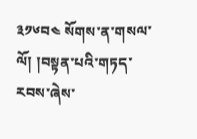༣༡༦བ༤ སོགས་ན་གསལ་ལོ། །བསྟན་པའི་གཏད་རབས་ཞེས་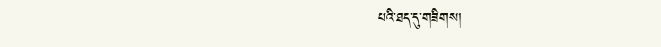པའི་ཐད་དུ་གཟིགས།